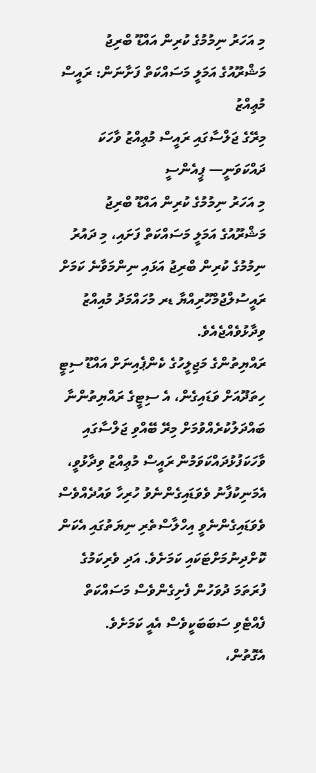މި އަހަރު ނިމުމުގެ ކުރިން އައްޑޫ ބްރިޖު މަޝްރޫއުގެ އަމަލީ މަސައްކަތް ފަށާނަން: ރައީސް މުޢިއްޒު
މިރޭގެ ޖަލްސާގައި ރައީސް މުޢިއްޒު ވާހަކަ ދައްކަވަނީ— ޕީއެންސީ
މި އަހަރު ނިމުމުގެ ކުރިން އައްޑޫ ބްރިޖު މަޝްރޫއުގެ އަމަލީ މަސައްކަތް ފަށައި، މި ދައުރު ނިމުމުގެ ކުރިން ބްރިޖު އަޅައި ނިންމަވާނެ ކަމަށް ރައީސުލްޖުމްހޫރިއްޔާ ޑރ މުހައްމަދު މުއިއްޒު ވިދާޅުވެއްޖެއެވެ.
ރައްޔިތުންގެ މަޖިލީހުގެ ކެންޕެއިނަށް އައްޑޫ ސިޓީ ހިތަދޫއަށް ވަޑައިގެން، އެ ސިޓީގެ ރައްޔިތުންނާ ބައްދަލުކުރެއްވުމަށް މިރޭ ބޭއްވި ޖަލްސާގައި ވާހަކަފުޅުދައްކަވަމުން ރައީސް މުޢިއްޒު ވިދާޅުވީ، އެމަނިކުފާނު ވެވަޑައިގެންނެވު ހުރިހާ ވައުދެއްވެސް ވެވަޑައިގެންނެވީ އިހްލާސްތެރި ނިޔަތުގައި އެކަން ކޮށްދިނުމަށްޓަކައި ކަމަށެވެ. އަދި ވެރިކަމުގެ ފުރަތަމަ ދުވަހުން ފެށިގެންވެސް މަސައްކަތް ފެއްޓެވި ސަބަބަކީވެސް އެއީ ކަމަށެވެ.
އެގޮތުން،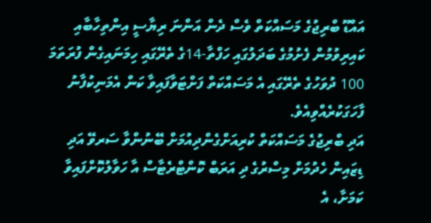އައްޑޫ ބްރިޖުގެ މަސައްކަތް ވެސް ދެން އަންނަ ރިޔާސީ އިންތިހާބާއި ކައިރިވުމުން ފެށުމުގެ ބަދަލުގައި ހަފްތާ-14ގެ ތެރޭގައި ހިމަނައިގެން ފުރަތަމަ 100 ދުވަހުގެ ތެރޭގައި އެ މަސައްކަތް ފަށްޓަވާފައިވާ ކަން އެމަނިކުފާނު ފާހަގަކުރެއްވިއެވެ.
އަދި ބްރިޖުގެ މަސައްކަތް ކުރިއަށްގެންދިއުމަށް ބޭނުންވާ ސަރވޭ އަދި ޑިޒައިން ހެދުމަށް މިސްރުގެ ދި އަރަބް ކޮންޓްރެޓާސް އާ ހަވާލުކޮށްފައިވާ ކަމަށާ، އެ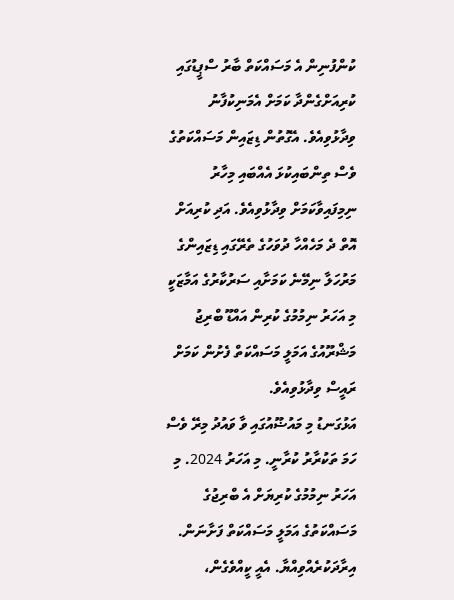ކުންފުނިން އެ މަސައްކަތް ބާރު ސްޕީޑުގައި ކުރިއަށްގެންދާ ކަމަށް އެމަނިކުފާނު ވިދާޅުވިއެވެ. އެގޮތުން ޑިޒައިން މަސައްކަތުގެ ވެސް ތިންބައިކުޅަ އެއްބައި މިހާރު ނިމިފައިވާކަމަށް ވިދާޅުވިއެވެ. އަދި ކުރިއަށް އޮތް ދެ މަހެއްހާ ދުވަހުގެ ތެރޭގައި ޑިޒައިންގެ މަރުހަލާ ނިމޭނެ ކަމަށާއި ސަރުކާރުގެ އަމާޒަކީ މި އަހަރު ނިމުމުގެ ކުރިން އައްޑޫ ބްރިޖު މަޝްރޫއުގެ އަމަލީ މަސައްކަތް ފެށުން ކަމަށް ރައީސް ވިދާޅުވިއެވެ.
އަޅުގަނޑު މި މައުޟޫއުގައި ވާ ވައުދު މިރޭ ވެސް ހަމަ ތަކުރާރު ކުރާނީ. މި އަހަރު 2024. މި އަހަރު ނިމުމުގެ ކުރިޔަށް އެ ބްރިޖުގެ މަސައްކަތުގެ އަމަލީ މަސައްކަތް ފަށާނަން. އިރާދަކުރެއްވިއްޔާ. އެއީ ކީއްވެގެން،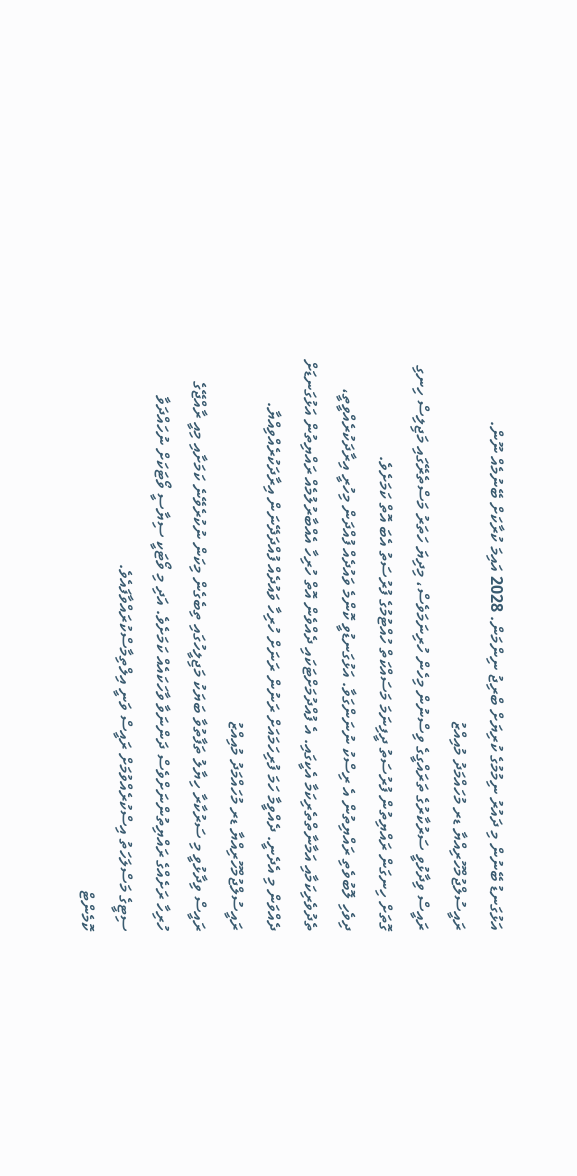އަޅުގަނޑު ބޭނުން މި ދައުރު ނިމުމުގެ ކުރިޔަށް ބްރިޖު ނިންމަން. 2028 އައިމަ ކުރާކަށް ބޭނުމެއް ނޫން.
ރައީސުލްޖުމްހޫރިއްޔާ ޑރ މުހައްމަދު މުއިއްޒު
ރައީސް ވިދާޅުވީ ސަރުކާރުގެ ތަރައްގީގެ ވިސްނުން މިހެން ހުރިނަމަވެސް، މިދިޔަ ހަތަރު މަސްތެރޭގައި މަޖިލިސް ހިނގި ގޮތަށް ހިނގަން ރައްޔިތުން ފުރުސަތު ދީފިނަމަ މަސައްކަތް ހުއްޓުމުގެ ފުރުސަތު އެބަ އޮތް ކަމަށެވެ.
ދިވެހި ލޮބުވެތި ރައްޔިތުން އެ ރިސްކު ނުނަންގަވާ. އަޅުގަނޑުވީ ކޮންމެ ވައުދެއް ފުއްދަން މިހުރީ އިރާދަކުރެއްވީތީ، ތެދުވެރިކަމާއި އަމާނާތްތެރިކަމާ އެކީގައި. އެ ފުއްދުމަށްޓަކައި ދެއްވެން އޮތް ހުރިހާ އެއްބާރުލުމެއް ރައްޔިތުން އަޅުގަނޑަށް ދެއްވަން މި އެދެނީ. ދެއްވީމާ ހަމަ ފުރިހަމައަށް ރަނުން ރަނަށް ހުރިހާ ވައުދެއް ފުއްދަދޭނަން އިރާދަކުރެއްވިއްޔާ.
ރައީސުލްޖުމްހޫރިއްޔާ ޑރ މުހައްމަދު މުއިއްޒު
ރައީސް ވިދާޅުވީ މި ސަރުކާރާ ހިޔާލު ތަފާތުވާ ބަޔަކު މަޖިލީހުގައި ތިބެގެން މިކަން ނުކުރެވޭނެ ކަމަށާއި މިއީ ރާއްޖޭގެ ހުރިހާ ރަށެއްގެ ރައްޔިތުންނަށްވެސް ދަންނަވާ ވާހަކައެއް ކަމަށެވެ. އަދި މި ވޯޓަކީ ސިޔާސީ ވޯޓަކަށް ނުހައްދަވާ ސިޓީގެ މަސްލަހަތު އިސްކުރެއްވުމަށް ރައީސް ވަނީ އިލްތިމާސްކުރައްވާފައެވެ.
ކޮމެންޓް